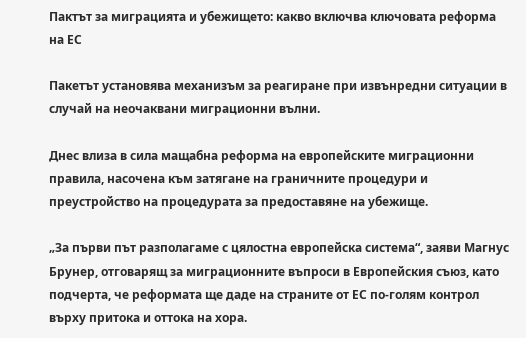Пактът за миграцията и убежището: какво включва ключовата реформа на ЕС

Пакетът установява механизъм за реагиране при извънредни ситуации в случай на неочаквани миграционни вълни.

Днес влиза в сила мащабна реформа на европейските миграционни правила, насочена към затягане на граничните процедури и преустройство на процедурата за предоставяне на убежище.

„За първи път разполагаме с цялостна европейска система“, заяви Магнус Брунер, отговарящ за миграционните въпроси в Европейския съюз, като подчерта, че реформата ще даде на страните от ЕС по-голям контрол върху притока и оттока на хора.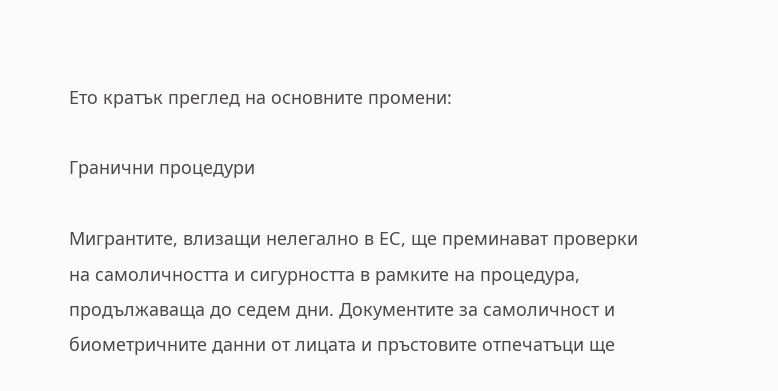Ето кратък преглед на основните промени:

Гранични процедури

Мигрантите, влизащи нелегално в ЕС, ще преминават проверки на самоличността и сигурността в рамките на процедура, продължаваща до седем дни. Документите за самоличност и биометричните данни от лицата и пръстовите отпечатъци ще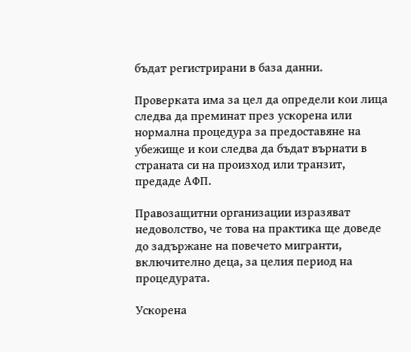бъдат регистрирани в база данни.

Проверката има за цел да определи кои лица следва да преминат през ускорена или нормална процедура за предоставяне на убежище и кои следва да бъдат върнати в страната си на произход или транзит, предаде АФП.

Правозащитни организации изразяват недоволство, че това на практика ще доведе до задържане на повечето мигранти, включително деца, за целия период на процедурата.

Ускорена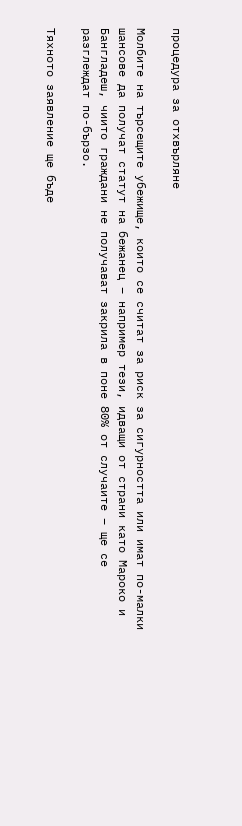процедура за отхвърляне

Молбите на търсещите убежище, които се считат за риск за сигурността или имат по-малки шансове да получат статут на бежанец – например тези, идващи от страни като Мароко и Бангладеш, чиито граждани не получават закрила в поне 80% от случаите – ще се разглеждат по-бързо.

Тяхното заявление ще бъде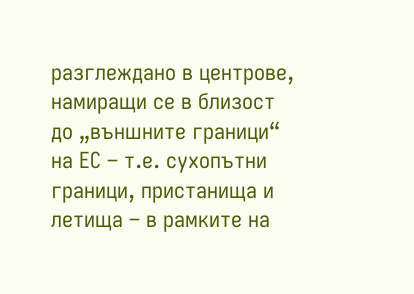разглеждано в центрове, намиращи се в близост до „външните граници“ на ЕС – т.е. сухопътни граници, пристанища и летища – в рамките на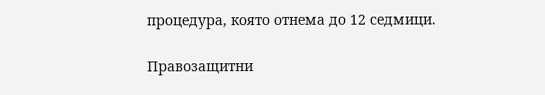процедура, която отнема до 12 седмици.

Правозащитни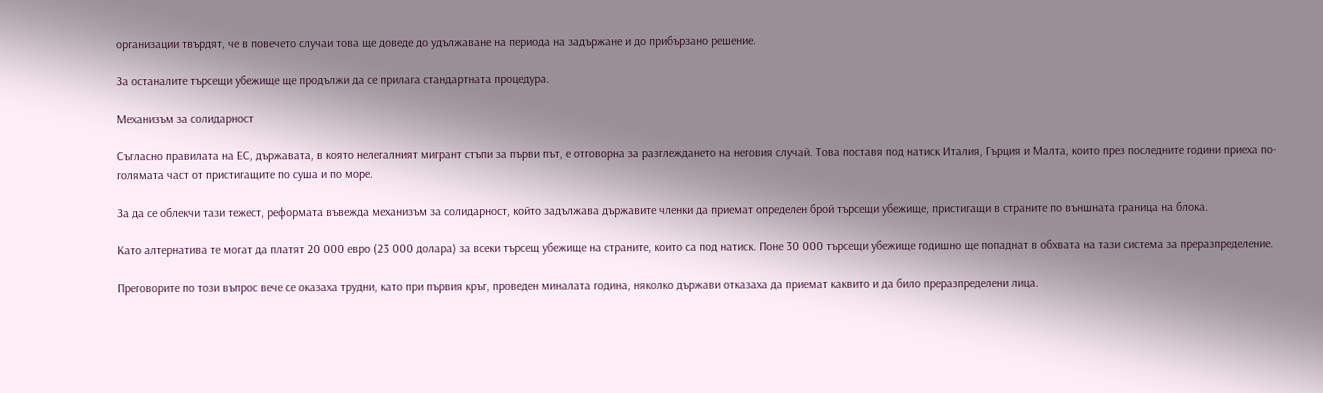организации твърдят, че в повечето случаи това ще доведе до удължаване на периода на задържане и до прибързано решение.

За останалите търсещи убежище ще продължи да се прилага стандартната процедура.

Механизъм за солидарност

Съгласно правилата на ЕС, държавата, в която нелегалният мигрант стъпи за първи път, е отговорна за разглеждането на неговия случай. Това поставя под натиск Италия, Гърция и Малта, които през последните години приеха по-голямата част от пристигащите по суша и по море.

За да се облекчи тази тежест, реформата въвежда механизъм за солидарност, който задължава държавите членки да приемат определен брой търсещи убежище, пристигащи в страните по външната граница на блока.

Като алтернатива те могат да платят 20 000 евро (23 000 долара) за всеки търсещ убежище на страните, които са под натиск. Поне 30 000 търсещи убежище годишно ще попаднат в обхвата на тази система за преразпределение.

Преговорите по този въпрос вече се оказаха трудни, като при първия кръг, проведен миналата година, няколко държави отказаха да приемат каквито и да било преразпределени лица.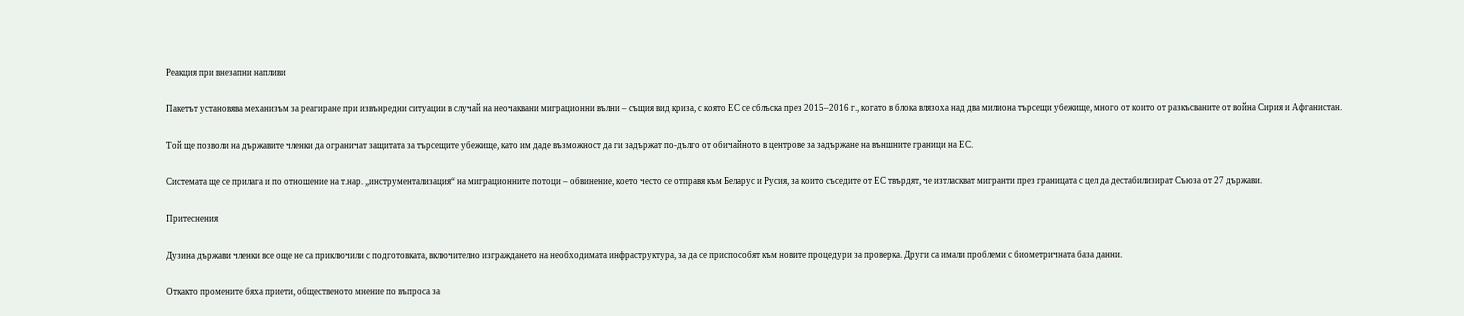Реакция при внезапни напливи

Пакетът установява механизъм за реагиране при извънредни ситуации в случай на неочаквани миграционни вълни – същия вид криза, с която ЕС се сблъска през 2015–2016 г., когато в блока влязоха над два милиона търсещи убежище, много от които от разкъсваните от война Сирия и Афганистан.

Той ще позволи на държавите членки да ограничат защитата за търсещите убежище, като им даде възможност да ги задържат по-дълго от обичайното в центрове за задържане на външните граници на ЕС.

Системата ще се прилага и по отношение на т.нар. „инструментализация“ на миграционните потоци – обвинение, което често се отправя към Беларус и Русия, за които съседите от ЕС твърдят, че изтласкват мигранти през границата с цел да дестабилизират Съюза от 27 държави.

Притеснения

Дузина държави членки все още не са приключили с подготовката, включително изграждането на необходимата инфраструктура, за да се приспособят към новите процедури за проверка. Други са имали проблеми с биометричната база данни.

Откакто промените бяха приети, общественото мнение по въпроса за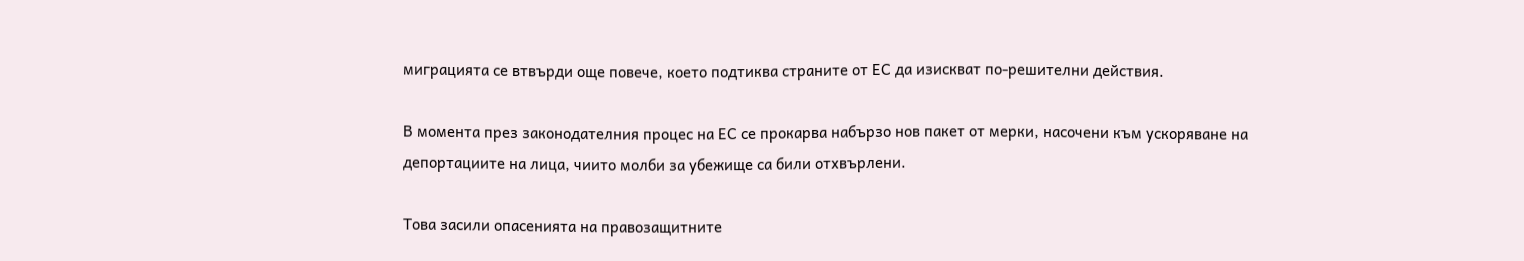миграцията се втвърди още повече, което подтиква страните от ЕС да изискват по-решителни действия.

В момента през законодателния процес на ЕС се прокарва набързо нов пакет от мерки, насочени към ускоряване на депортациите на лица, чиито молби за убежище са били отхвърлени.

Това засили опасенията на правозащитните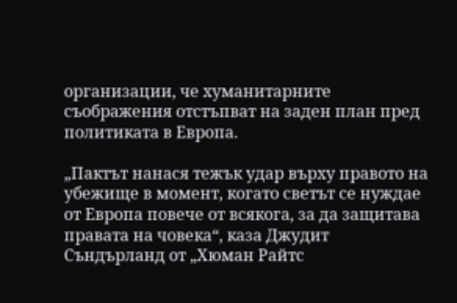организации, че хуманитарните съображения отстъпват на заден план пред политиката в Европа.

„Пактът нанася тежък удар върху правото на убежище в момент, когато светът се нуждае от Европа повече от всякога, за да защитава правата на човека“, каза Джудит Съндърланд от „Хюман Райтс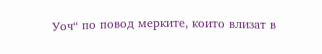Уоч“ по повод мерките, които влизат в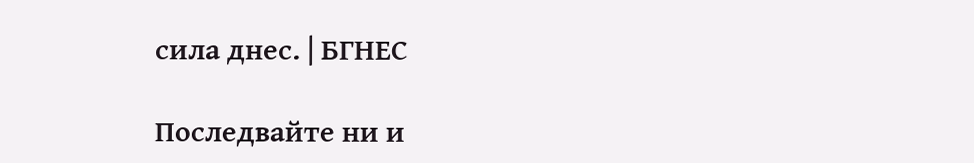сила днес. | БГНЕС

Последвайте ни и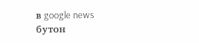в google news бутон